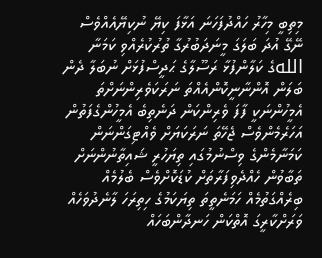މިތިބީ މިހާރު ހައްދުފަހަނަ އަޅާފަ ކިޔޭ ނުކިޔޭއެއްވެސް ނޭގޭ އުދަ ބަލަގަ މީނަދަބުރުގާ ތުރުކުރެއްވި ކަމަނާ اللهގެ ކަލާންފުޅާ ރަސޫލާގެ ޙަދީސްފުޅަށް ނުބަލާ ދެން ބަލަން އޮންނާނީކޮންއެއްތަ ނަރަކަވެރިންނަށްތަ އެމީހުންނަކީ ފާފަ ވެރިންކަން ދަނެތިބެ އެމީހުންގެފަތުން އަހަރެމެންވެސް ޖެހޭތަ ނަރަކަޔަށް ވެއްޓިގަންނަން ކަމަނާމެންގެ ވިސްނުމުގައި ތިޔަހުރީ ޝައިތާނުންނަށް ތަބާވުން ހެއްދެވިފަރާތަށް ކުޑަކޮށްވެސް ބެލުމެއް ބިރެއްގަތުމެއް ހަމަނެތީތަ ތިޔަކަމުގެ ހިތިރަހަ ލާނެދުވަހެއް ވަރަށްކާރީގަ އޮތްކަން ހަނދާންބަހައް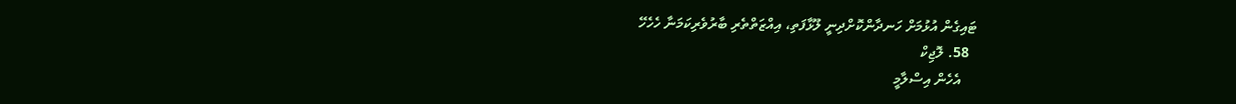ޓައިގެން އުޅުމަށް ހަނދާންކޮށްދިނީ ލޫޅާފަތި، އިއްޒަތްތެރި ބާރުވެރިކަމަނާ ހެހެހޭ
  58. ލޮޖިކް
    އެހެން އިސްލާމީ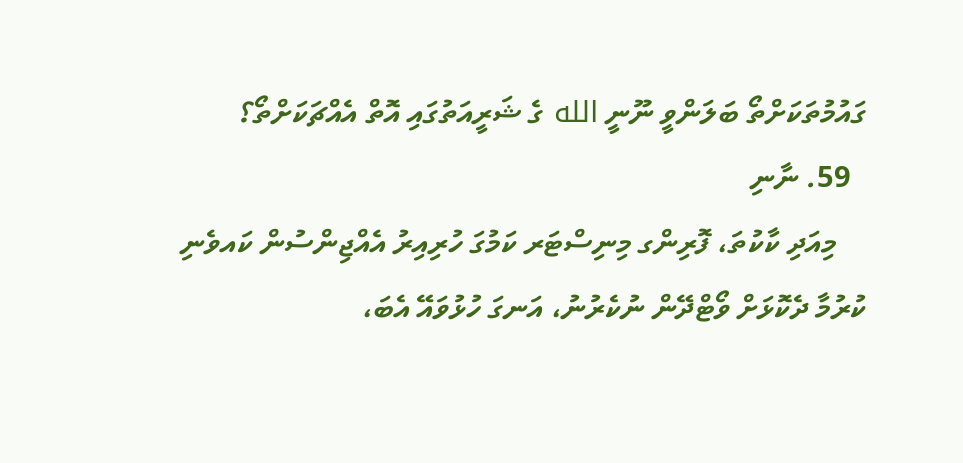ގައުމުތަކަށްތޯ ބަލަންވީ ނޫނީ الله ގެ ޝަރީއަތުގައި އޮތް އެއްޗަކަށްތޯ؟
  59. ނާނި
    މިއަދި ކާކުތަ، ފޮރިންގ މިނިސްޓަރ ކަމުގަ ހުރިއިރު އެއްޖިންސުން ކައވެނި ކުރުމާ ދެކޮޅަށް ވޯޓްދޭން ނުކެރުނު، އަނގަ ހުޅުވައޭ އެބަ،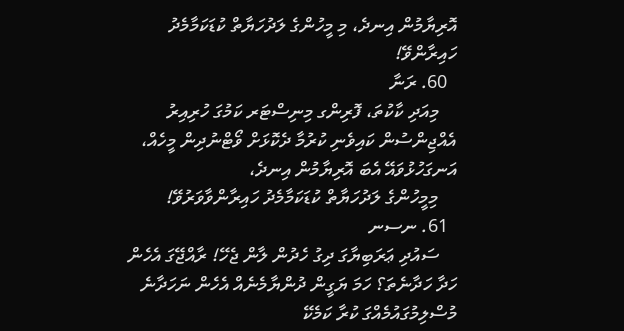އޮރިޔާމުން އިނދެ، މި މީހުންގެ ލަދުހަޔާތް ކުޑަކަމާމެދު ހައިރާންވޭ!
  60. ރަނާ
    މިއަދި ކާކުތަ، ފޮރިންގ މިނިސްޓަރ ކަމުގަ ހުރިއިރު އެއްޖިންސުން ކައިވެނި ކުރުމާ ދެކޮޅަށް ވޯޓްނުދިން މީހެއް، އަނގަހުޅުވައޭ އެބަ އޮރިޔާމުން އިނދެ،
    މިމީހުންގެ ލަދުހަޔާތް ކުޑަކަމާމެދު ހައިރާންވާވަރުވޭ!
  61. ނސނ
    ސައުދި ޢަރަބިޔާގަ ދިގު ހެދުން ލާން ޖެހޭ! ރާއްޖޭގަ އެހެން ހަދާ ހަދާނެތަ؟ ހަމަ ޔަގީން ދުންޔާމެނެއް އެހެން ނަހަދާނެ މުސްލިމުގައުމެއްގަ ކުރާ ކަމެކޭ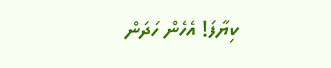ކިޔާފަ! އެހެން ހަދަން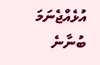އުޅެއްޖެނަމަ ބުނާނެ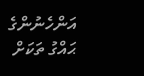އަންހެނުންގެ ޙައްގު ތަކަށް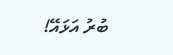ބުރު އަޅައޭ!